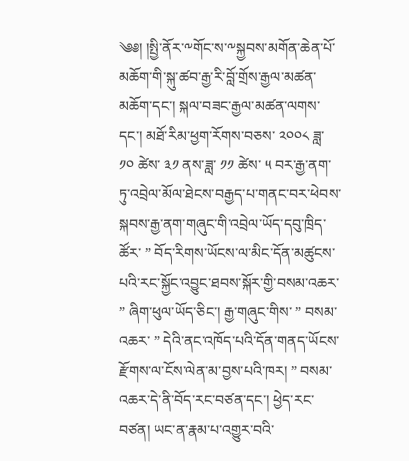༄༅། །སྤྱི་ནོར་༸གོང་ས་༸སྐྱབས་མགོན་ཆེན་པོ་མཆོག་གི་སྐུ་ཚབ་རྒྱ་རི་བློ་གྲོས་རྒྱལ་མཚན་མཆོག་དང་། སྐལ་བཟང་རྒྱལ་མཚན་ལགས་དང་། མཐོ་རིམ་ཕྱག་རོགས་བཅས་ ༢༠༠༨ ཟླ་ ༡༠ ཚེས་ ༣༡ ནས་ཟླ་ ༡༡ ཚེས་ ༥ བར་རྒྱ་ནག་ཏུ་འབྲེལ་མོལ་ཐེངས་བརྒྱད་པ་གནང་བར་ཕེབས་སྐབས་རྒྱ་ནག་གཞུང་གི་འབྲེལ་ཡོད་དབུ་ཁྲིད་ཚོར་ ” བོད་རིགས་ཡོངས་ལ་མིང་དོན་མཚུངས་པའི་རང་སྐྱོང་འབྱུང་ཐབས་སྐོར་གྱི་བསམ་འཆར་ ” ཞིག་ཕུལ་ཡོད་ཅིང་། རྒྱ་གཞུང་གིས་ ” བསམ་འཆར་ ” དེའི་ནང་འཁོད་པའི་དོན་གནད་ཡོངས་རྫོགས་ལ་ངོས་ལེན་མ་བྱས་པའི་ཁར། ” བསམ་འཆར་དེ་ནི་བོད་རང་བཙན་དང་། ཕྱེད་རང་བཙན། ཡང་ན་རྣམ་པ་འགྱུར་བའི་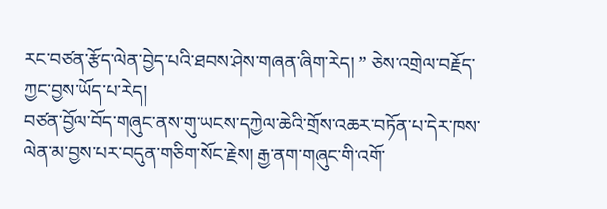རང་བཙན་རྩོད་ལེན་བྱེད་པའི་ཐབས་ཤེས་གཞན་ཞིག་རེད། ” ཅེས་འགྲེལ་བརྗོད་ཀྱང་བྱས་ཡོད་པ་རེད།
བཙན་བྱོལ་བོད་གཞུང་ནས་གུ་ཡངས་དཀྱེལ་ཆེའི་གྲོས་འཆར་བཏོན་པ་དེར་ཁས་ལེན་མ་བྱས་པར་བདུན་གཅིག་སོང་རྗེས། རྒྱ་ནག་གཞུང་གི་འགོ་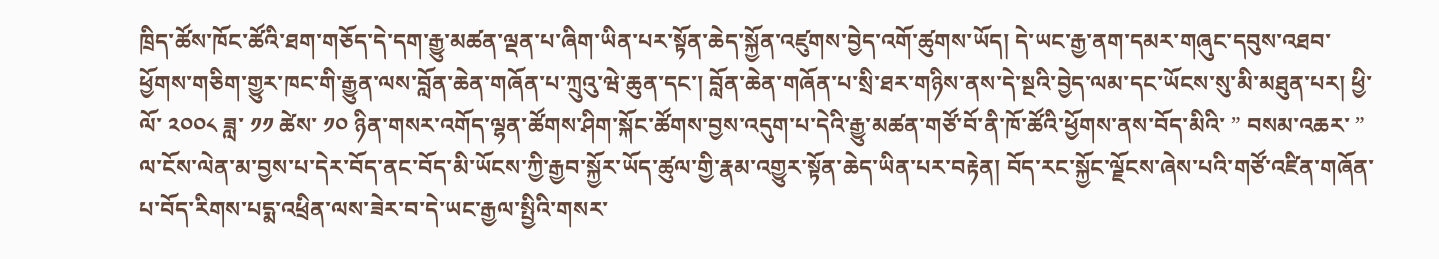ཁྲིད་ཚོས་ཁོང་ཚོའི་ཐག་གཅོད་དེ་དག་རྒྱུ་མཚན་ལྡན་པ་ཞིག་ཡིན་པར་སྟོན་ཆེད་སྐྱོན་འཛུགས་བྱེད་འགོ་ཚུགས་ཡོད། དེ་ཡང་རྒྱ་ནག་དམར་གཞུང་དབུས་འཐབ་ཕྱོགས་གཅིག་གྱུར་ཁང་གི་རྒྱུན་ལས་བློན་ཆེན་གཞོན་པ་ཀྲུའུ་ཝེ་ཆུན་དང་། བློན་ཆེན་གཞོན་པ་སྲི་ཐར་གཉིས་ནས་དེ་སྔའི་བྱེད་ལམ་དང་ཡོངས་སུ་མི་མཐུན་པར། ཕྱི་ལོ་ ༢༠༠༨ ཟླ་ ༡༡ ཚེས་ ༡༠ ཉིན་གསར་འགོད་ལྷན་ཚོགས་ཤིག་སྐོང་ཚོགས་བྱས་འདུག་པ་དེའི་རྒྱུ་མཚན་གཙོ་བོ་ནི་ཁོ་ཚོའི་ཕྱོགས་ནས་བོད་མིའི་ ” བསམ་འཆར་ ” ལ་ངོས་ལེན་མ་བྱས་པ་དེར་བོད་ནང་བོད་མི་ཡོངས་ཀྱི་རྒྱབ་སྐྱོར་ཡོད་ཚུལ་གྱི་རྣམ་འགྱུར་སྟོན་ཆེད་ཡིན་པར་བརྟེན། བོད་རང་སྐྱོང་ལྗོངས་ཞེས་པའི་གཙོ་འཛིན་གཞོན་པ་བོད་རིགས་པདྨ་འཕྲིན་ལས་ཟེར་བ་དེ་ཡང་རྒྱལ་སྤྱིའི་གསར་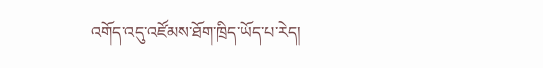འགོད་འདུ་འཛོམས་ཐོག་ཁྲིད་ཡོད་པ་རེད།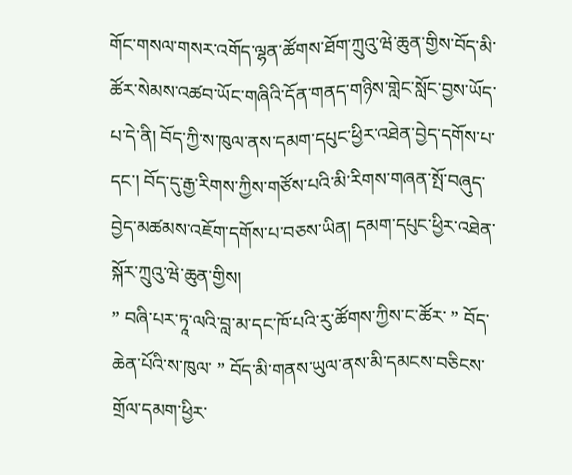གོང་གསལ་གསར་འགོད་ལྷན་ཚོགས་ཐོག་ཀྲུའུ་ཝེ་ཆུན་གྱིས་བོད་མི་ཚོར་སེམས་འཚབ་ཡོང་གཞིའི་དོན་གནད་གཉིས་གླེང་སློང་བྱས་ཡོད་པ་དེ་ནི། བོད་ཀྱི་ས་ཁུལ་ནས་དམག་དཔུང་ཕྱིར་འཐེན་བྱེད་དགོས་པ་དང་། བོད་དུ་རྒྱ་རིགས་ཀྱིས་གཙོས་པའི་མི་རིགས་གཞན་སྤོ་བཞུད་བྱེད་མཚམས་འཇོག་དགོས་པ་བཅས་ཡིན། དམག་དཔུང་ཕྱིར་འཐེན་སྐོར་ཀྲུའུ་ཝེ་ཆུན་གྱིས།
” བཞི་པར་ཏཱ་ལའི་བླ་མ་དང་ཁོ་པའི་རུ་ཚོགས་ཀྱིས་ང་ཚོར་ ” བོད་ཆེན་པོའི་ས་ཁུལ་ ” བོད་མི་གནས་ཡུལ་ནས་མི་དམངས་བཅིངས་གྲོལ་དམག་ཕྱིར་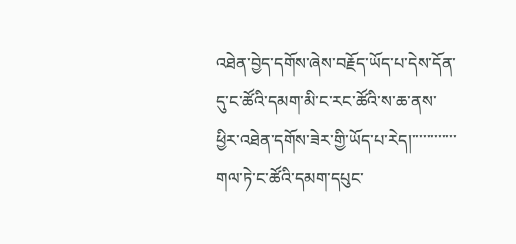འཐེན་བྱེད་དགོས་ཞེས་བརྗོད་ཡོད་པ་དེས་དོན་དུ་ང་ཚོའི་དམག་མི་ང་རང་ཚོའི་ས་ཆ་ནས་ཕྱིར་འཐེན་དགོས་ཟེར་གྱི་ཡོད་པ་རེད།་་་་་་་་་་་་གལ་ཏེ་ང་ཚོའི་དམག་དཔུང་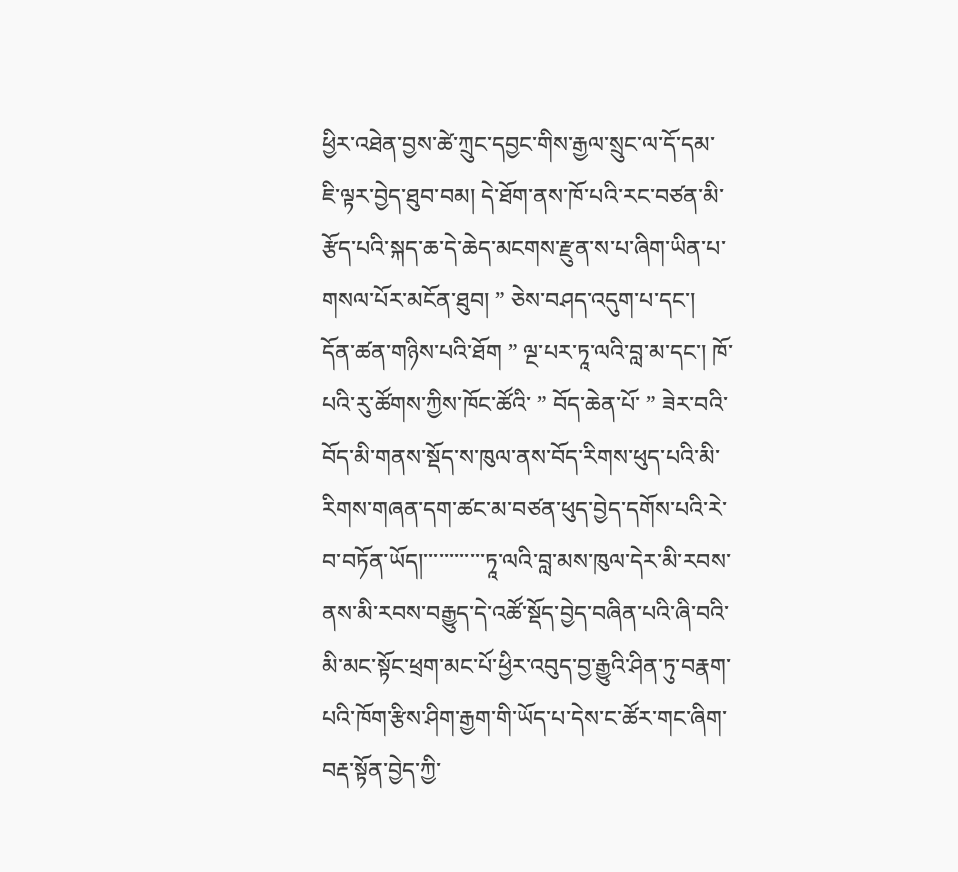ཕྱིར་འཐེན་བྱས་ཚེ་ཀྲུང་དབྱང་གིས་རྒྱལ་སྲུང་ལ་དོ་དམ་ཇི་ལྟར་བྱེད་ཐུབ་བམ། དེ་ཐོག་ནས་ཁོ་པའི་རང་བཙན་མི་རྩོད་པའི་སྐད་ཆ་དེ་ཆེད་མངགས་རྫུན་ས་པ་ཞིག་ཡིན་པ་གསལ་པོར་མངོན་ཐུབ། ” ཅེས་བཤད་འདུག་པ་དང་།
དོན་ཚན་གཉིས་པའི་ཐོག ” ལྔ་པར་ཏཱ་ལའི་བླ་མ་དང་། ཁོ་པའི་རུ་ཚོགས་ཀྱིས་ཁོང་ཚོའི་ ” བོད་ཆེན་པོ་ ” ཟེར་བའི་བོད་མི་གནས་སྡོད་ས་ཁུལ་ནས་བོད་རིགས་ཕུད་པའི་མི་རིགས་གཞན་དག་ཚང་མ་བཙན་ཕུད་བྱེད་དགོས་པའི་རེ་བ་བཏོན་ཡོད།་་་་་་་་་་་་ཏཱ་ལའི་བླ་མས་ཁུལ་དེར་མི་རབས་ནས་མི་རབས་བརྒྱུད་དེ་འཚོ་སྡོད་བྱེད་བཞིན་པའི་ཞི་བའི་མི་མང་སྟོང་ཕྲག་མང་པོ་ཕྱིར་འབུད་བྱ་རྒྱུའི་ཤིན་ཏུ་བརྣག་པའི་ཁོག་རྩིས་ཤིག་རྒྱག་གི་ཡོད་པ་དེས་ང་ཚོར་གང་ཞིག་བརྡ་སྟོན་བྱེད་ཀྱི་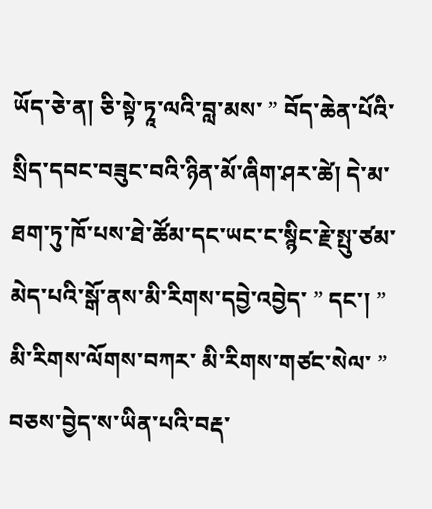ཡོད་ཅེ་ན། ཅི་སྟེ་ཏཱ་ལའི་བླ་མས་ ” བོད་ཆེན་པོའི་སྲིད་དབང་བཟུང་བའི་ཉིན་མོ་ཞིག་ཤར་ཚེ། དེ་མ་ཐག་ཏུ་ཁོ་པས་ཐེ་ཚོམ་དང་ཡང་ང་སྙིང་རྗེ་སྤུ་ཙམ་མེད་པའི་སྒོ་ནས་མི་རིགས་དབྱེ་འབྱེད་ ” དང་། ” མི་རིགས་ལོགས་བཀར་ མི་རིགས་གཙང་སེལ་ ” བཅས་བྱེད་ས་ཡིན་པའི་བརྡ་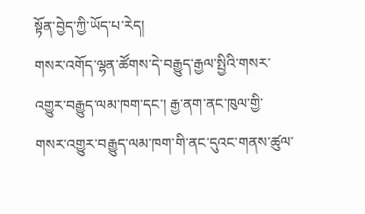སྟོན་བྱེད་ཀྱི་ཡོད་པ་རེད།
གསར་འགོད་ལྷན་ཚོགས་དེ་བརྒྱུད་རྒྱལ་སྤྱིའི་གསར་འགྱུར་བརྒྱུད་ལམ་ཁག་དང་། རྒྱ་ནག་ནང་ཁུལ་གྱི་གསར་འགྱུར་བརྒྱུད་ལམ་ཁག་གི་ནང་དུའང་གནས་ཚུལ་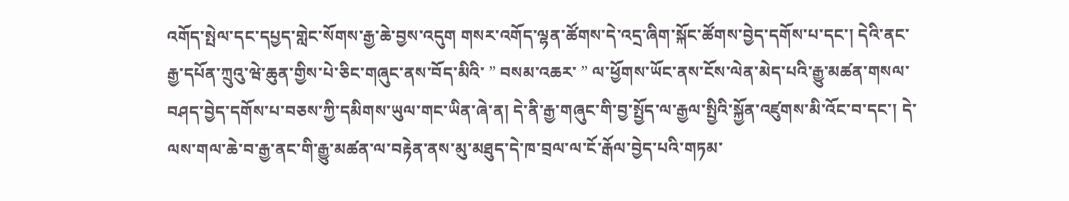འགོད་སྤེལ་དང་དཔྱད་གླེང་སོགས་རྒྱ་ཆེ་བྱས་འདུག གསར་འགོད་ལྷན་ཚོགས་དེ་འདྲ་ཞིག་སྐོང་ཚོགས་བྱེད་དགོས་པ་དང་། དེའི་ནང་རྒྱ་དཔོན་ཀྲུའུ་ཝེ་ཆུན་གྱིས་པེ་ཅིང་གཞུང་ནས་བོད་མིའི་ ” བསམ་འཆར་ ” ལ་ཕྱོགས་ཡོང་ནས་ངོས་ལེན་མེད་པའི་རྒྱུ་མཚན་གསལ་བཤད་བྱེད་དགོས་པ་བཅས་ཀྱི་དམིགས་ཡུལ་གང་ཡིན་ཞེ་ན། དེ་ནི་རྒྱ་གཞུང་གི་བྱ་སྤྱོད་ལ་རྒྱལ་སྤྱིའི་སྐྱོན་འཛུགས་མི་འོང་བ་དང་། དེ་ལས་གལ་ཆེ་བ་རྒྱ་ནང་གི་རྒྱུ་མཚན་ལ་བརྟེན་ནས་མུ་མཐུད་དེ་ཁ་བྲལ་ལ་ངོ་རྒོལ་བྱེད་པའི་གཏམ་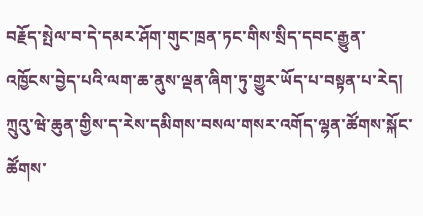བརྗོད་སྤེལ་བ་དེ་དམར་ཤོག་གུང་ཁྲན་ཏང་གིས་སྲིད་དབང་རྒྱུན་འཁྱོངས་བྱེད་པའི་ལག་ཆ་ནུས་ལྡན་ཞིག་ཏུ་གྱུར་ཡོད་པ་བསྟན་པ་རེད།
ཀྲུའུ་ཝེ་ཆུན་གྱིས་ད་རེས་དམིགས་བསལ་གསར་འགོད་ལྷན་ཚོགས་སྐོང་ཚོགས་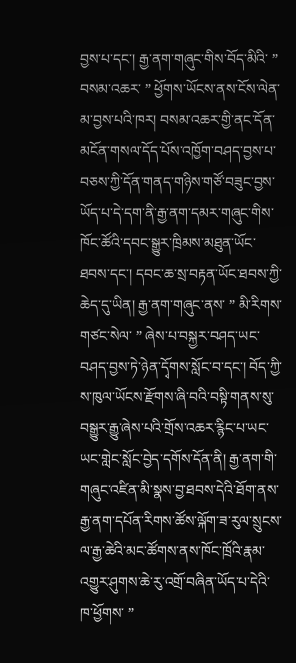བྱས་པ་དང་། རྒྱ་ནག་གཞུང་གིས་བོད་མིའི་ ” བསམ་འཆར་ ” ཕྱོགས་ཡོངས་ནས་ངོས་ལེན་མ་བྱས་པའི་ཁར། བསམ་འཆར་གྱི་ནང་དོན་མངོན་གསལ་དོད་པོས་འཁྱོག་བཤད་བྱས་པ་བཅས་ཀྱི་དོན་གནད་གཉིས་གཙོ་བཟུང་བྱས་ཡོད་པ་དེ་དག་ནི་རྒྱ་ནག་དམར་གཞུང་གིས་ཁོང་ཚོའི་དབང་སྒྱུར་ཁྲིམས་མཐུན་ཡོང་ཐབས་དང་། དབང་ཆ་སྲ་བརྟན་ཡོང་ཐབས་ཀྱི་ཆེད་དུ་ཡིན། རྒྱ་ནག་གཞུང་ནས་ ” མི་རིགས་གཙང་སེལ་ ” ཞེས་པ་བསྐྱར་བཤད་ཡང་བཤད་བྱས་ཏེ་ཉེན་དྭོགས་སློང་བ་དང་། བོད་ཀྱི་ས་ཁུལ་ཡོངས་རྫོགས་ཞི་བའི་བསྟི་གནས་སུ་བསྒྱུར་རྒྱུ་ཞེས་པའི་གྲོས་འཆར་རྙིང་པ་ཡང་ཡང་གླེང་སློང་བྱེད་དགོས་དོན་ནི། རྒྱ་ནག་གི་གཞུང་འཛིན་མི་སྣས་བྱ་ཐབས་དེའི་ཐོག་ནས་རྒྱ་ནག་དཔོན་རིགས་ཚོས་ལྐོག་ཟ་རུལ་སྲུངས་ལ་རྒྱ་ཆེའི་མང་ཚོགས་ནས་ཁོང་ཁྲོའི་རྣམ་འགྱུར་ཤུགས་ཆེ་རུ་འགྲོ་བཞིན་ཡོད་པ་དེའི་ཁ་ཕྱོགས་ ”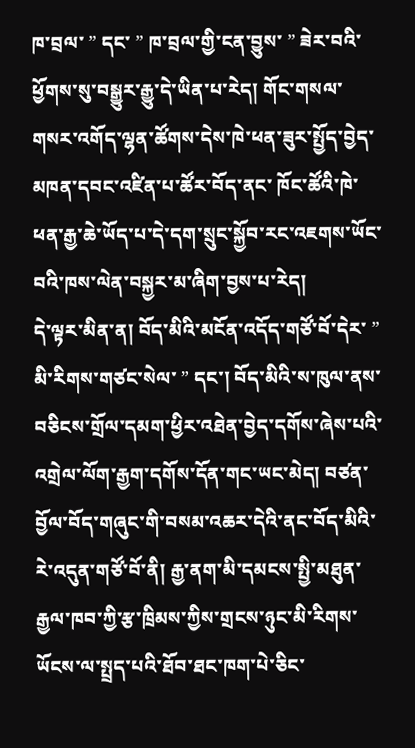ཁ་བྲལ་ ” དང་ ” ཁ་བྲལ་གྱི་ངན་བྱུས་ ” ཟེར་བའི་ཕྱོགས་སུ་བསྒྱུར་རྒྱུ་དེ་ཡིན་པ་རེད། གོང་གསལ་གསར་འགོད་ལྷན་ཚོགས་དེས་ཁེ་ཕན་ཟུར་སྤྱོད་བྱེད་མཁན་དབང་འཛིན་པ་ཚོར་བོད་ནང་ ཁོང་ཚོའི་ཁེ་ཕན་རྒྱ་ཆེ་ཡོད་པ་དེ་དག་སྲུང་སྐྱོབ་རང་འཇགས་ཡོང་བའི་ཁས་ལེན་བསྐྱར་མ་ཞིག་བྱས་པ་རེད།
དེ་ལྟར་མིན་ན། བོད་མིའི་མངོན་འདོད་གཙོ་བོ་དེར་ ” མི་རིགས་གཙང་སེལ་ ” དང་། བོད་མིའི་ས་ཁུལ་ནས་བཅིངས་གྲོལ་དམག་ཕྱིར་འཐེན་བྱེད་དགོས་ཞེས་པའི་འགྲེལ་ལོག་རྒྱག་དགོས་དོན་གང་ཡང་མེད། བཙན་བྱོལ་བོད་གཞུང་གི་བསམ་འཆར་དེའི་ནང་བོད་མིའི་རེ་འདུན་གཙོ་བོ་ནི། རྒྱ་ནག་མི་དམངས་སྤྱི་མཐུན་རྒྱལ་ཁབ་ཀྱི་རྩ་ཁྲིམས་ཀྱིས་གྲངས་ཉུང་མི་རིགས་ཡོངས་ལ་སྤྲད་པའི་ཐོབ་ཐང་ཁག་པེ་ཅིང་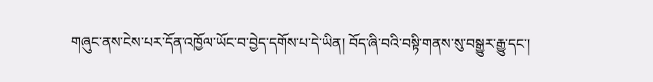གཞུང་ནས་ངེས་པར་དོན་འཁྱོལ་ཡོང་བ་བྱེད་དགོས་པ་དེ་ཡིན། བོད་ཞི་བའི་བསྟི་གནས་སུ་བསྒྱུར་རྒྱུ་དང་།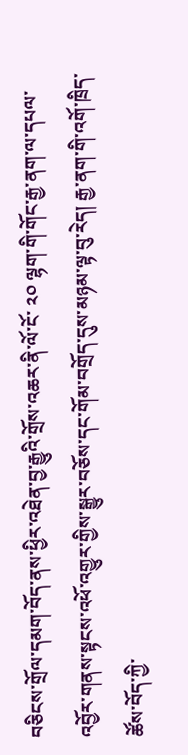བཅིངས་གྲོལ་དམག་བོད་ནས་ཕྱིར་འཐེན་བྱ་རྒྱུའི་གྲོས་འཆར་ནི་ལོ་ངོ་ ༢༠ ལྷག་གི་གོང་རྒྱ་ནག་ལ་དཔལ་འབྱོར་གནས་སྟངས་འཕོ་འགྱུར་གྱིས་སྒྱུར་བཅོས་དང་གོམ་བགྲོད་དུས་མཉམ་ལྟ་བུ་རེད། རྒྱ་ནག་གི་འགོ་ཁྲིད་ཚོས་བོད་ཀྱི་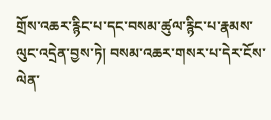གྲོས་འཆར་རྙིང་པ་དང་བསམ་ཚུལ་རྙིང་པ་རྣམས་ལུང་འདྲེན་བྱས་ཏེ། བསམ་འཆར་གསར་པ་དེར་ངོས་ལེན་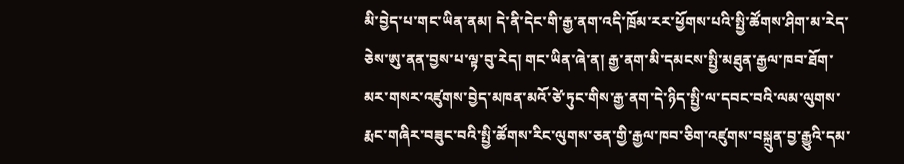མི་བྱེད་པ་གང་ཡིན་ནམ། དེ་ནི་དེང་གི་རྒྱ་ནག་འདི་ཁྲོམ་རར་ཕྱོགས་པའི་སྤྱི་ཚོགས་ཤིག་མ་རེད་ཅེས་ཨུ་ནན་བྱས་པ་ལྟ་བུ་རེད། གང་ཡིན་ཞེ་ན། རྒྱ་ནག་མི་དམངས་སྤྱི་མཐུན་རྒྱལ་ཁབ་ཐོག་མར་གསར་འཛུགས་བྱེད་མཁན་མའོ་ཙེ་ཏུང་གིས་རྒྱ་ནག་དེ་ཉིད་སྤྱི་ལ་དབང་བའི་ལམ་ལུགས་རྨང་གཞིར་བཟུང་བའི་སྤྱི་ཚོགས་རིང་ལུགས་ཅན་གྱི་རྒྱལ་ཁབ་ཅིག་འཛུགས་བསྐྲུན་བྱ་རྒྱུའི་དམ་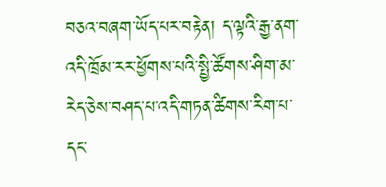བཅའ་བཞག་ཡོད་པར་བརྟེན། ད་ལྟའི་རྒྱ་ནག་འདི་ཁྲོམ་རར་ཕྱོགས་པའི་སྤྱི་ཚོགས་ཤིག་མ་རེད་ཅེས་བཤད་པ་འདི་གཏན་ཚིགས་རིག་པ་དང་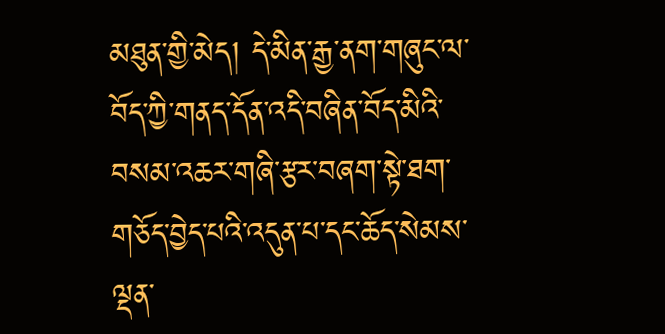མཐུན་གྱི་མེད། དེ་མིན་རྒྱ་ནག་གཞུང་ལ་བོད་ཀྱི་གནད་དོན་འདི་བཞིན་བོད་མིའི་བསམ་འཆར་གཞི་རྩར་བཞག་སྟེ་ཐག་གཅོད་བྱེད་པའི་འདུན་པ་དང་ཆོད་སེམས་ལྡན་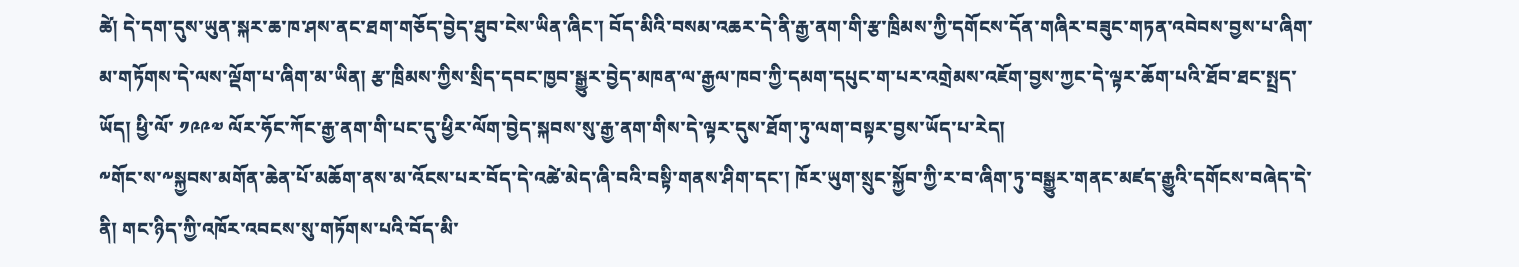ཚེ། དེ་དག་དུས་ཡུན་སྐར་ཆ་ཁ་ཤས་ནང་ཐག་གཅོད་བྱེད་ཐུབ་ངེས་ཡིན་ཞིང་། བོད་མིའི་བསམ་འཆར་དེ་ནི་རྒྱ་ནག་གི་རྩ་ཁྲིམས་ཀྱི་དགོངས་དོན་གཞིར་བཟུང་གཏན་འབེབས་བྱས་པ་ཞིག་མ་གཏོགས་དེ་ལས་ལྡོག་པ་ཞིག་མ་ཡིན། རྩ་ཁྲིམས་ཀྱིས་སྲིད་དབང་ཁྱབ་སྒྱུར་བྱེད་མཁན་ལ་རྒྱལ་ཁབ་ཀྱི་དམག་དཔུང་ག་པར་འགྲེམས་འཇོག་བྱས་ཀྱང་དེ་ལྟར་ཆོག་པའི་ཐོབ་ཐང་སྤྲད་ཡོད། ཕྱི་ལོ་ ༡༩༩༧ ལོར་ཧོང་ཀོང་རྒྱ་ནག་གི་པང་དུ་ཕྱིར་ལོག་བྱེད་སྐབས་སུ་རྒྱ་ནག་གིས་དེ་ལྟར་དུས་ཐོག་ཏུ་ལག་བསྟར་བྱས་ཡོད་པ་རེད།
༸གོང་ས་༸སྐྱབས་མགོན་ཆེན་པོ་མཆོག་ནས་མ་འོངས་པར་བོད་དེ་འཚེ་མེད་ཞི་བའི་བསྟི་གནས་ཤིག་དང་། ཁོར་ཡུག་སྲུང་སྐྱོབ་ཀྱི་ར་བ་ཞིག་ཏུ་བསྒྱུར་གནང་མཛད་རྒྱུའི་དགོངས་བཞེད་དེ་ནི། གང་ཉིད་ཀྱི་འཁོར་འབངས་སུ་གཏོགས་པའི་བོད་མི་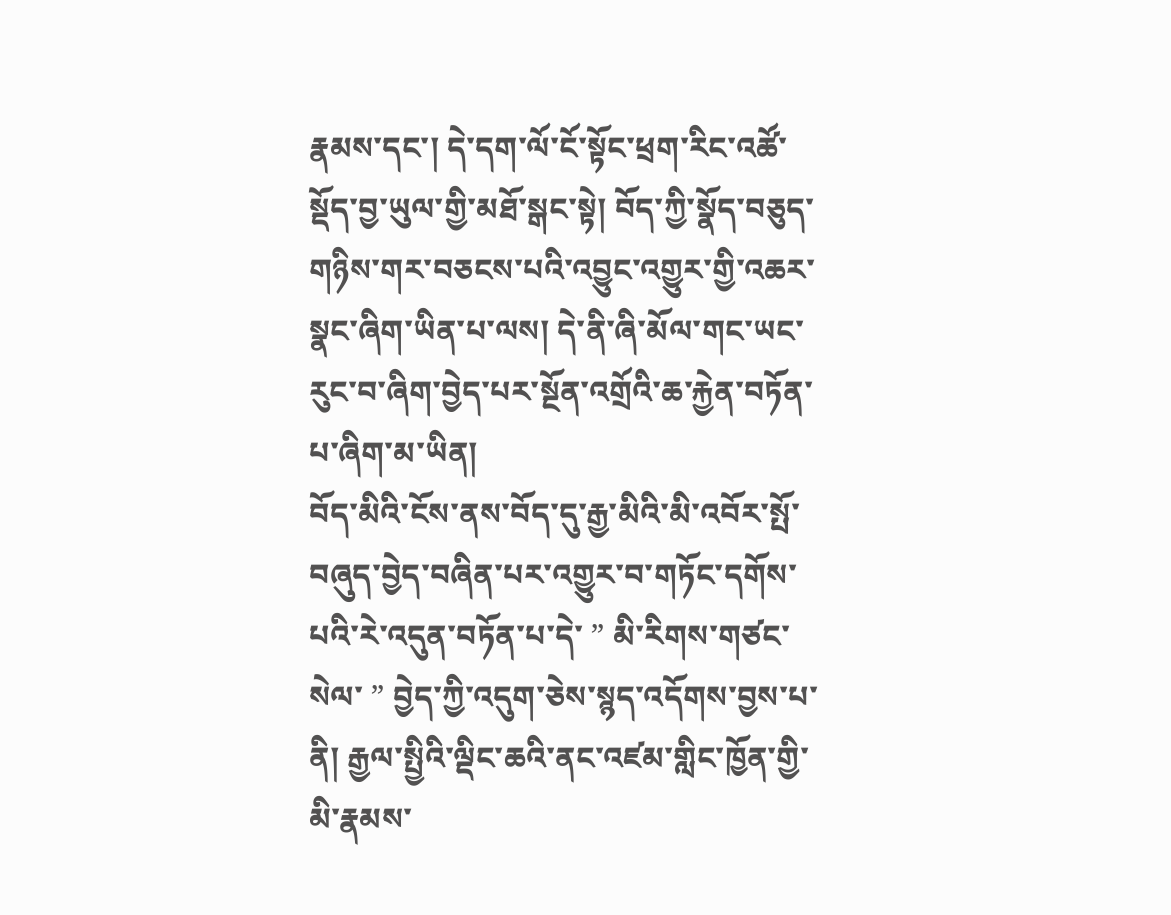རྣམས་དང་། དེ་དག་ལོ་ངོ་སྟོང་ཕྲག་རིང་འཚོ་སྡོད་བྱ་ཡུལ་གྱི་མཐོ་སྒང་སྟེ། བོད་ཀྱི་སྣོད་བཅུད་གཉིས་གར་བཅངས་པའི་འབྱུང་འགྱུར་གྱི་འཆར་སྣང་ཞིག་ཡིན་པ་ལས། དེ་ནི་ཞི་མོལ་གང་ཡང་རུང་བ་ཞིག་བྱེད་པར་སྔོན་འགྲོའི་ཆ་རྐྱེན་བཏོན་པ་ཞིག་མ་ཡིན།
བོད་མིའི་ངོས་ནས་བོད་དུ་རྒྱ་མིའི་མི་འབོར་སྤོ་བཞུད་བྱེད་བཞིན་པར་འགྱུར་བ་གཏོང་དགོས་པའི་རེ་འདུན་བཏོན་པ་དེ་ ” མི་རིགས་གཙང་སེལ་ ” བྱེད་ཀྱི་འདུག་ཅེས་སྙད་འདོགས་བྱས་པ་ནི། རྒྱལ་སྤྱིའི་ལྡིང་ཆའི་ནང་འཛམ་གླིང་ཁྱོན་གྱི་མི་རྣམས་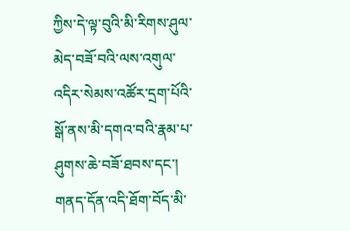ཀྱིས་དེ་ལྟ་བུའི་མི་རིགས་ཤུལ་མེད་བཟོ་བའི་ལས་འགུལ་འདིར་སེམས་འཚོར་དྲག་པོའི་སྒོ་ནས་མི་དགའ་བའི་རྣམ་པ་ཤུགས་ཆེ་བཟོ་ཐབས་དང་། གནད་དོན་འདི་ཐོག་བོད་མི་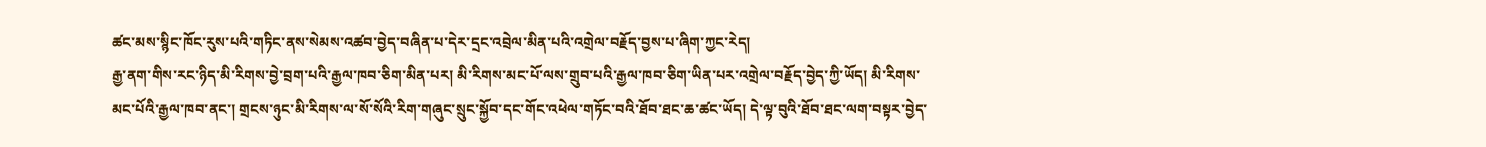ཚང་མས་སྙིང་ཁོང་རུས་པའི་གཏིང་ནས་སེམས་འཚབ་བྱེད་བཞིན་པ་དེར་དྲང་འབྲེལ་མིན་པའི་འགྲེལ་བརྗོད་བྱས་པ་ཞིག་ཀྱང་རེད།
རྒྱ་ནག་གིས་རང་ཉིད་མི་རིགས་བྱེ་བྲག་པའི་རྒྱལ་ཁབ་ཅིག་མིན་པར། མི་རིགས་མང་པོ་ལས་གྲུབ་པའི་རྒྱལ་ཁབ་ཅིག་ཡིན་པར་འགྲེལ་བརྗོད་བྱེད་ཀྱི་ཡོད། མི་རིགས་མང་པོའི་རྒྱལ་ཁབ་ནང་། གྲངས་ཉུང་མི་རིགས་ལ་སོ་སོའི་རིག་གཞུང་སྲུང་སྐྱོབ་དང་གོང་འཕེལ་གཏོང་བའི་ཐོབ་ཐང་ཆ་ཚང་ཡོད། དེ་ལྟ་བུའི་ཐོབ་ཐང་ལག་བསྟར་བྱེད་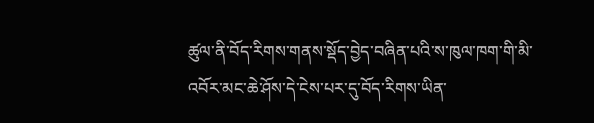ཚུལ་ནི་བོད་རིགས་གནས་སྡོད་བྱེད་བཞིན་པའི་ས་ཁུལ་ཁག་གི་མི་འབོར་མང་ཆེ་ཤོས་དེ་ངེས་པར་དུ་བོད་རིགས་ཡིན་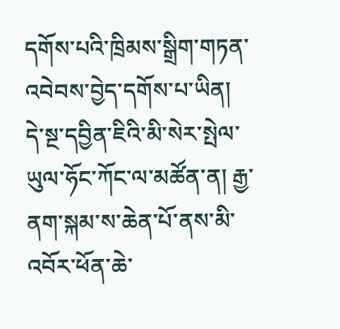དགོས་པའི་ཁྲིམས་སྒྲིག་གཏན་འབེབས་བྱེད་དགོས་པ་ཡིན།
དེ་སྔ་དབྱིན་ཇིའི་མི་སེར་སྤེལ་ཡུལ་ཧོང་ཀོང་ལ་མཚོན་ན། རྒྱ་ནག་སྐམ་ས་ཆེན་པོ་ནས་མི་འབོར་ཕོན་ཆེ་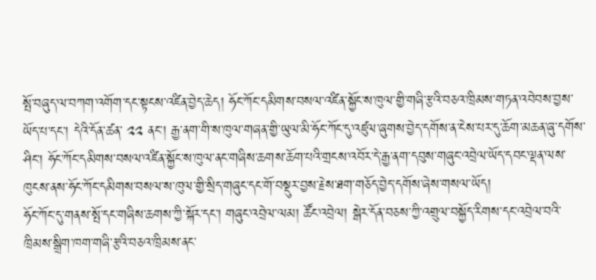སྤོ་བཞུད་ལ་བཀག་འགོག་དང་སྟངས་འཛིན་བྱེད་ཆེད། ཧོང་ཀོང་དམིགས་བསལ་འཛིན་སྐྱོང་ས་ཁུལ་གྱི་གཞི་རྩའི་བཅའ་ཁྲིམས་གཏན་འབེབས་བྱས་ཡོད་པ་དང་། དེའི་དོན་ཚན་ ༢༢ ནང་། རྒྱ་ནག་གི་ས་ཁུལ་གཞན་གྱི་ཡུལ་མི་ཧོང་ཀོང་དུ་འཛུལ་ཞུགས་བྱེད་དགོས་ན་ངེས་པར་དུ་ཆོག་མཆན་ཞུ་དགོས་ཤིང་། ཧོང་ཀོང་དམིགས་བསལ་འཛིན་སྐྱོང་ས་ཁུལ་ནང་གཞིས་ཆགས་ཆོག་པའི་གྲངས་འབོར་དེ་རྒྱ་ནག་དབུས་གཞུང་འབྲེལ་ཡོད་དབང་ལྡན་ལས་ཁུངས་ནས་ཧོང་ཀོང་དམིགས་བསལ་ས་ཁུལ་གྱི་སྲིད་གཞུང་དང་གོ་བསྡུར་བྱས་རྗེས་ཐག་གཅོད་བྱེད་དགོས་ཞེས་གསལ་ཡོད།
ཧོང་ཀོང་དུ་གནས་སྤོ་དང་གཞིས་ཆགས་ཀྱི་སྐོར་དང་། གཞུང་འབྲེལ་ལམ། ཚོང་འབྲེལ། སྒེར་དོན་བཅས་ཀྱི་འགྲུལ་བསྐྱོད་རིགས་དང་འབྲེལ་བའི་ཁྲིམས་སྒྲིག་ཁག་གཞི་རྩའི་བཅའ་ཁྲིམས་ནང་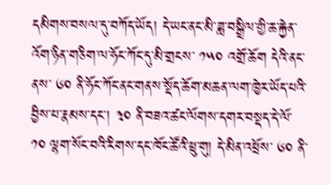དམིགས་བསལ་དུ་བཀོད་ཡོད། དེ་ཡང་ནང་མི་ཟླ་བསྒྲིལ་གྱི་ཆ་རྐྱེན་འོག་ཉིན་གཅིག་ལ་ཧོང་ཀོང་དུ་མི་གྲངས་ ༡༥༠ འགྲོ་ཆོག དེའི་ནང་ནས་ ༦༠ ནི་ཧོང་ཀོང་ནང་གནས་སྡོད་ཆོག་མཆན་ལག་ཁྱེར་ཡོད་པའི་བྱིས་པ་རྣམས་དང་། ༣༠ ནི་བཟའ་ཚང་ལོགས་དགར་བསྡད་དེ་ལོ་ ༡༠ ལྷག་སོང་བའི་རིགས་དང་ཁོང་ཚོའི་ཕྲུ་གུ། དེ་མིན་འཕྲོས་ ༦༠ ནི་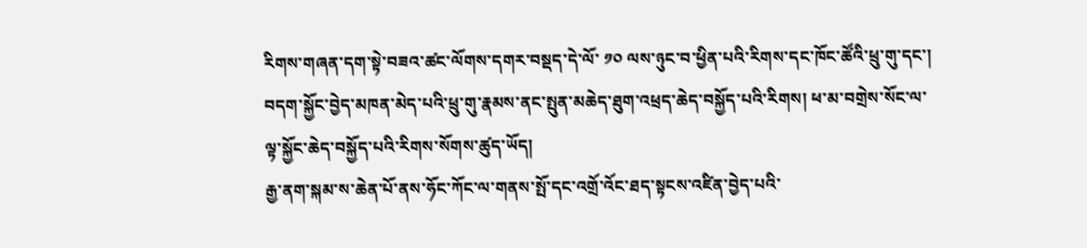རིགས་གཞན་དག་སྟེ་བཟའ་ཚང་ལོགས་དགར་བསྡད་དེ་ལོ་ ༡༠ ལས་ཉུང་བ་ཕྱིན་པའི་རིགས་དང་ཁོང་ཚོའི་ཕྲུ་གུ་དང་། བདག་སྐྱོང་བྱེད་མཁན་མེད་པའི་ཕྲུ་གུ་རྣམས་ནང་སྤུན་མཆེད་ཐུག་འཕྲད་ཆེད་བསྐྱོད་པའི་རིགས། ཕ་མ་བགྲེས་སོང་ལ་ལྟ་སྐྱོང་ཆེད་བསྐྱོད་པའི་རིགས་སོགས་ཚུད་ཡོད།
རྒྱ་ནག་སྐམ་ས་ཆེན་པོ་ནས་ཧོང་ཀོང་ལ་གནས་སྤོ་དང་འགྲོ་འོང་ཐད་སྟངས་འཛིན་བྱེད་པའི་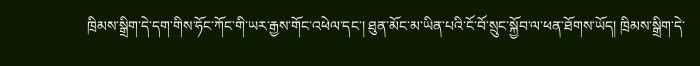ཁྲིམས་སྒྲིག་དེ་དག་གིས་ཧོང་ཀོང་གི་ཡར་རྒྱས་གོང་འཕེལ་དང་། ཐུན་མོང་མ་ཡིན་པའི་ངོ་བོ་སྲུང་སྐྱོབ་ལ་ཕན་ཐོགས་ཡོད། ཁྲིམས་སྒྲིག་དེ་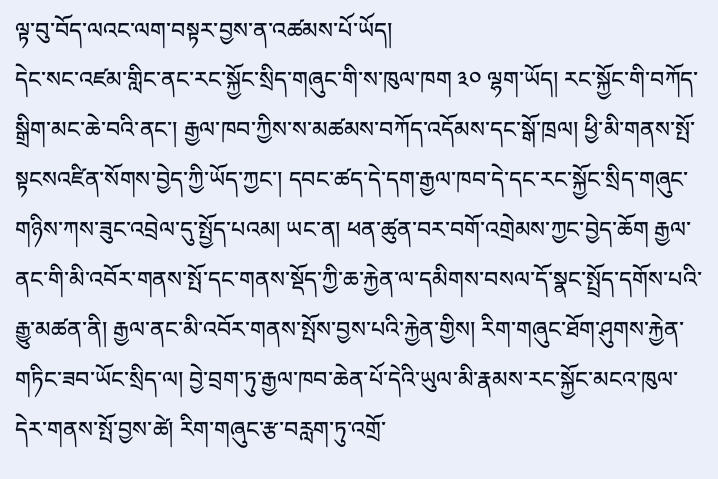ལྟ་བུ་བོད་ལའང་ལག་བསྟར་བྱས་ན་འཚམས་པོ་ཡོད།
དེང་སང་འཛམ་གླིང་ནང་རང་སྐྱོང་སྲིད་གཞུང་གི་ས་ཁུལ་ཁག ༣༠ ལྷག་ཡོད། རང་སྐྱོང་གི་བཀོད་སྒྲིག་མང་ཆེ་བའི་ནང་། རྒྱལ་ཁབ་ཀྱིས་ས་མཚམས་བཀོད་འདོམས་དང་སྒོ་ཁྲལ། ཕྱི་མི་གནས་སྤོ་སྟངསའཛིན་སོགས་བྱེད་ཀྱི་ཡོད་ཀྱང་། དབང་ཚད་དེ་དག་རྒྱལ་ཁབ་དེ་དང་རང་སྐྱོང་སྲིད་གཞུང་གཉིས་ཀས་ཟུང་འབྲེལ་དུ་སྤྱོད་པའམ། ཡང་ན། ཕན་ཚུན་བར་བགོ་འགྲེམས་ཀྱང་བྱེད་ཆོག རྒྱལ་ནང་གི་མི་འབོར་གནས་སྤོ་དང་གནས་སྡོད་ཀྱི་ཆ་རྐྱེན་ལ་དམིགས་བསལ་དོ་སྣང་སྤྲོད་དགོས་པའི་རྒྱུ་མཚན་ནི། རྒྱལ་ནང་མི་འབོར་གནས་སྤོས་བྱས་པའི་རྐྱེན་གྱིས། རིག་གཞུང་ཐོག་ཤུགས་རྐྱེན་གཏིང་ཟབ་ཡོང་སྲིད་ལ། བྱེ་བྲག་ཏུ་རྒྱལ་ཁབ་ཆེན་པོ་དེའི་ཡུལ་མི་རྣམས་རང་སྐྱོང་མངའ་ཁུལ་དེར་གནས་སྤོ་བྱས་ཚེ། རིག་གཞུང་རྩ་བརླག་ཏུ་འགྲོ་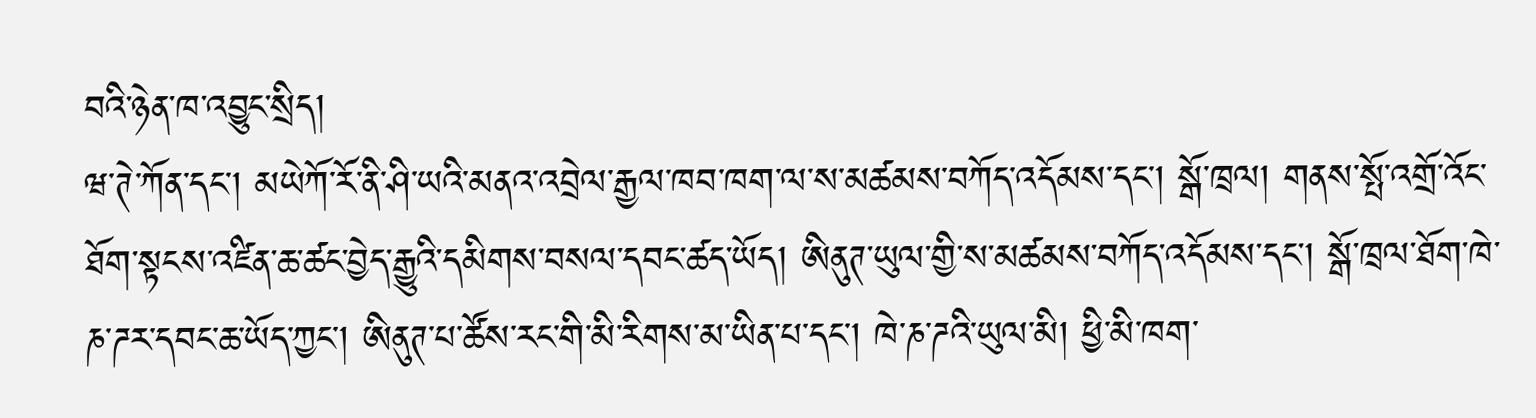བའི་ཉེན་ཁ་འབྱུང་སྲིད།
ཝ་ཊེ་ཀོན་དང་། མཡེཀོ་རོ་ནི་ཤི་ཡའི་མནའ་འབྲེལ་རྒྱལ་ཁབ་ཁག་ལ་ས་མཚམས་བཀོད་འདོམས་དང་། སྒོ་ཁྲལ། གནས་སྤོ་འགྲོ་འོང་ཐོག་སྟངས་འཛིན་ཆ་ཚང་བྱེད་རྒྱུའི་དམིགས་བསལ་དབང་ཚད་ཡོད། ཨིནུཊ་ཡུལ་གྱི་ས་མཚམས་བཀོད་འདོམས་དང་། སྒོ་ཁྲལ་ཐོག་ཁེ་ཎ་ཌར་དབང་ཆ་ཡོད་ཀྱང་། ཨིནུཊ་པ་ཚོས་རང་གི་མི་རིགས་མ་ཡིན་པ་དང་། ཁེ་ཎ་ཌའི་ཡུལ་མི། ཕྱི་མི་ཁག་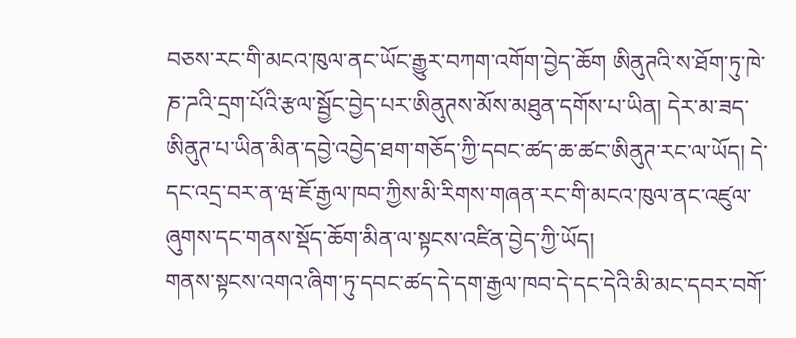བཅས་རང་གི་མངའ་ཁུལ་ནང་ཡོང་རྒྱུར་བཀག་འགོག་བྱེད་ཆོག ཨིནུཊའི་ས་ཐོག་ཏུ་ཁེ་ཎ་ཌའི་དྲག་པོའི་རྩལ་སྦྱོང་བྱེད་པར་ཨིནུཊས་མོས་མཐུན་དགོས་པ་ཡིན། དེར་མ་ཟད་ཨིནུཊ་པ་ཡིན་མིན་དབྱེ་འབྱེད་ཐག་གཅོད་ཀྱི་དབང་ཚད་ཆ་ཚང་ཨིནུཊ་རང་ལ་ཡོད། དེ་དང་འདྲ་བར་ན་ཝ་ཇོ་རྒྱལ་ཁབ་ཀྱིས་མི་རིགས་གཞན་རང་གི་མངའ་ཁུལ་ནང་འཛུལ་ཞུགས་དང་གནས་སྡོད་ཆོག་མིན་ལ་སྟངས་འཛིན་བྱེད་ཀྱི་ཡོད།
གནས་སྟངས་འགའ་ཞིག་ཏུ་དབང་ཚད་དེ་དག་རྒྱལ་ཁབ་དེ་དང་དེའི་མི་མང་དབར་བགོ་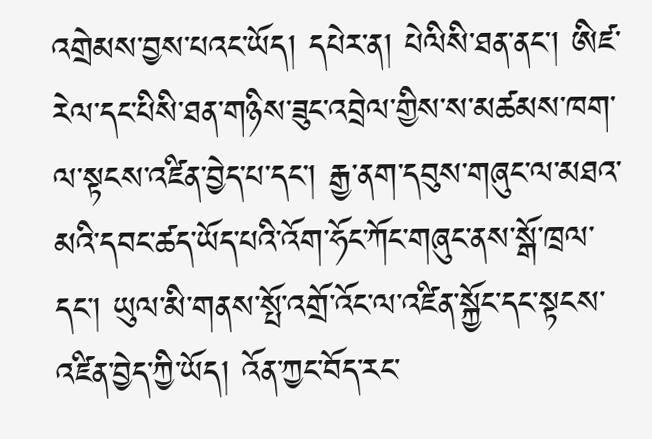འགྲེམས་བྱས་པའང་ཡོད། དཔེར་ན། པེལིསི་ཐན་ནང་། ཨིཛ་རེལ་དང་པིསི་ཐན་གཉིས་ཟུང་འབྲེལ་གྱིས་ས་མཚམས་ཁག་ལ་སྟངས་འཛིན་བྱེད་པ་དང་། རྒྱ་ནག་དབུས་གཞུང་ལ་མཐའ་མའི་དབང་ཚད་ཡོད་པའི་འོག་ཧོང་ཀོང་གཞུང་ནས་སྒོ་ཁྲལ་དང་། ཡུལ་མི་གནས་སྤོ་འགྲོ་འོང་ལ་འཛིན་སྐྱོང་དང་སྟངས་འཛིན་བྱེད་ཀྱི་ཡོད། འོན་ཀྱང་བོད་རང་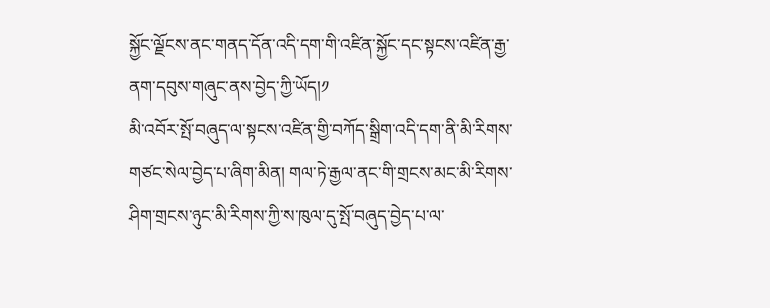སྐྱོང་ལྗོངས་ནང་གནད་དོན་འདི་དག་གི་འཛིན་སྐྱོང་དང་སྟངས་འཛིན་རྒྱ་ནག་དབུས་གཞུང་ནས་བྱེད་ཀྱི་ཡོད།༡
མི་འབོར་སྤོ་བཞུད་ལ་སྟངས་འཛིན་གྱི་བཀོད་སྒྲིག་འདི་དག་ནི་མི་རིགས་གཙང་སེལ་བྱེད་པ་ཞིག་མིན། གལ་ཏེ་རྒྱལ་ནང་གི་གྲངས་མང་མི་རིགས་ཤིག་གྲངས་ཉུང་མི་རིགས་ཀྱི་ས་ཁུལ་དུ་སྤོ་བཞུད་བྱེད་པ་ལ་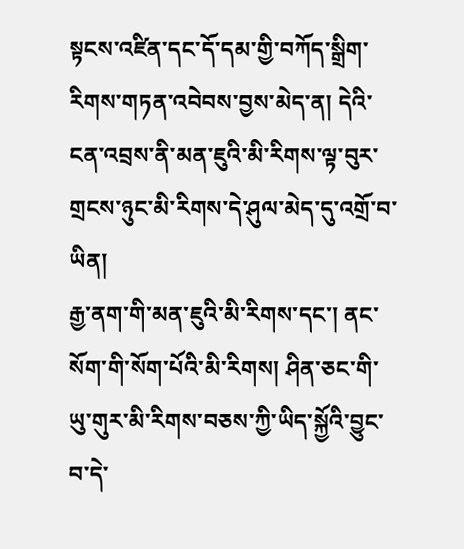སྟངས་འཛིན་དང་དོ་དམ་གྱི་བཀོད་སྒྲིག་རིགས་གཏན་འབེབས་བྱས་མེད་ན། དེའི་ངན་འབྲས་ནི་མན་ཇུའི་མི་རིགས་ལྟ་བུར་གྲངས་ཉུང་མི་རིགས་དེ་ཤུལ་མེད་དུ་འགྲོ་བ་ཡིན།
རྒྱ་ནག་གི་མན་ཇུའི་མི་རིགས་དང་། ནང་སོག་གི་སོག་པོའི་མི་རིགས། ཤིན་ཅང་གི་ཡུ་གུར་མི་རིགས་བཅས་ཀྱི་ཡིད་སྐྱོའི་བྱུང་བ་དེ་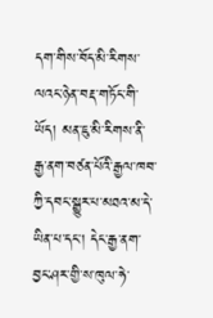དག་གིས་བོད་མི་རིགས་ལའང་ཉེན་བརྡ་གཏོང་གི་ཡོད། མན་ཇུ་མི་རིགས་ནི་རྒྱ་ནག་བཙན་པོའི་རྒྱལ་ཁབ་ཀྱི་དབང་སྒྱུར་པ་མཐའ་མ་དེ་ཡིན་པ་དང་། དེང་རྒྱ་ནག་བྱང་ཤར་གྱི་ས་ཁུལ་ཧེ་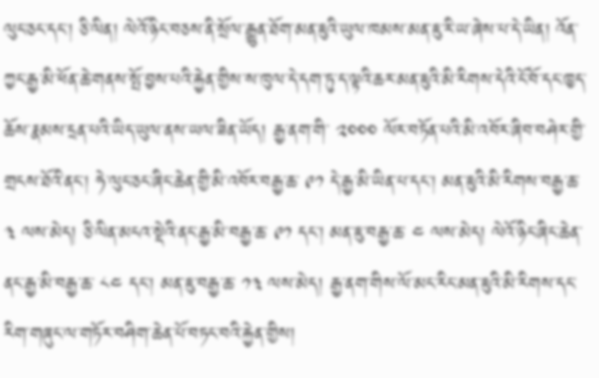ལུང་ཅང་དང་། ཅི་ལིན། ལེའོ་ཉིང་བཅས་ནི་སྲོལ་རྒྱུན་ཐོག་མན་ཇུའི་ཡུལ་ཁམས་མན་ཇུ་རི་ཡ་ཞེས་པ་དེ་ཡིན། འོན་ཀྱང་རྒྱ་མི་ཕོན་ཆེ་གནས་སྤོ་བྱས་པའི་རྐྱེན་གྱིས་ས་ཁུལ་དེ་དག་ཏུ་ད་ལྟའི་ཆར་མན་ཇུའི་མི་རིགས་དེའི་ངོ་བོ་དང་ཁྱད་ཆོས་རྣམས་དྲན་པའི་ཡིད་ཡུལ་ནས་ཡལ་ཟིན་ཡོད། རྒྱ་ནག་གི་ ༢༠༠༠ ལོར་བཏོན་པའི་མི་འབོར་ཞིབ་བཤེར་གྱི་གྲངས་ཐོའི་ནང་། ཧེ་ལུང་ཅང་ཞིང་ཆེན་གྱི་མི་འབོར་བརྒྱ་ཆ་ ༩༡ དེ་རྒྱ་མི་ཡིན་པ་དང་། མན་ཇུའི་མི་རིགས་བརྒྱ་ཆ་ ༣ ལས་མེད། ཅི་ལིན་མངའ་སྡེའི་ནང་རྒྱ་མི་བརྒྱ་ཆ་ ༩༡ དང་། མན་ཇུ་བརྒྱ་ཆ་ ༤ ལས་མེད། ལེའོ་ཉིང་ཞིང་ཆེན་ནང་རྒྱ་མི་བརྒྱ་ཆ་ ༨༤ དང་། མན་ཇུ་བརྒྱ་ཆ་ ༡༣ ལས་མེད། རྒྱ་ནག་གིས་ལོ་མང་རིང་མན་ཇུའི་མི་རིགས་དང་རིག་གཞུང་ལ་གཏོར་བཤིག་ཆེན་པོ་བཏང་བའི་རྐྱེན་གྱིས།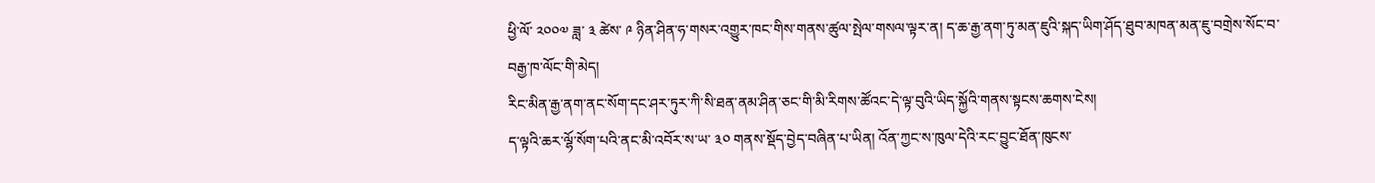ཕྱི་ལོ་ ༢༠༠༧ ཟླ་ ༣ ཚེས་ ༩ ཉིན་ཤིན་ཧ་གསར་འགྱུར་ཁང་གིས་གནས་ཚུལ་སྤེལ་གསལ་ལྟར་ན། ད་ཆ་རྒྱ་ནག་ཏུ་མན་ཇུའི་སྐད་ཡིག་ཤོད་ཐུབ་མཁན་མན་ཇུ་བགྲེས་སོང་བ་བརྒྱ་ཁ་ལོང་གི་མེད།
རིང་མིན་རྒྱ་ནག་ནང་སོག་དང་ཤར་ཏུར་ཀི་སི་ཐན་ནམ་ཤིན་ཅང་གི་མི་རིགས་ཚོའང་དེ་ལྟ་བུའི་ཡིད་སྐྱོའི་གནས་སྟངས་ཆགས་ངེས།
ད་ལྟའི་ཆར་ལྷོ་སོག་པའི་ནང་མི་འབོར་ས་ཡ་ ༣༠ གནས་སྡོད་བྱེད་བཞིན་པ་ཡིན། འོན་ཀྱང་ས་ཁུལ་དེའི་རང་བྱུང་ཐོན་ཁུངས་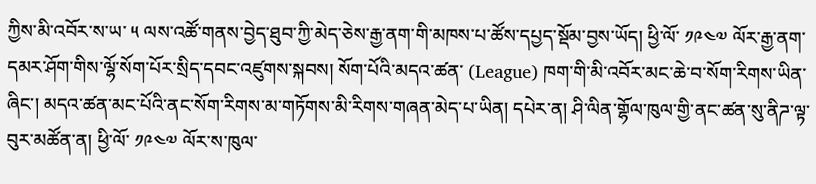ཀྱིས་མི་འབོར་ས་ཡ་ ༥ ལས་འཚོ་གནས་བྱེད་ཐུབ་ཀྱི་མེད་ཅེས་རྒྱ་ནག་གི་མཁས་པ་ཚོས་དཔྱད་སྡོམ་བྱས་ཡོད། ཕྱི་ལོ་ ༡༩༤༧ ལོར་རྒྱ་ནག་དམར་ཤོག་གིས་ལྷོ་སོག་པོར་སྲིད་དབང་འཛུགས་སྐབས། སོག་པོའི་མདའ་ཚན་ (League) ཁག་གི་མི་འབོར་མང་ཆེ་བ་སོག་རིགས་ཡིན་ཞིང་། མདའ་ཚན་མང་པོའི་ནང་སོག་རིགས་མ་གཏོགས་མི་རིགས་གཞན་མེད་པ་ཡིན། དཔེར་ན། ཤི་ལིན་གྷོལ་ཁུལ་གྱི་ནང་ཚན་སུ་ནིཌ་ལྟ་བུར་མཚོན་ན། ཕྱི་ལོ་ ༡༩༤༧ ལོར་ས་ཁུལ་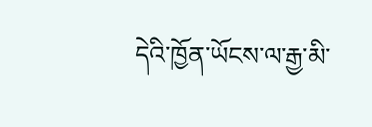དེའི་ཁྱོན་ཡོངས་ལ་རྒྱ་མི་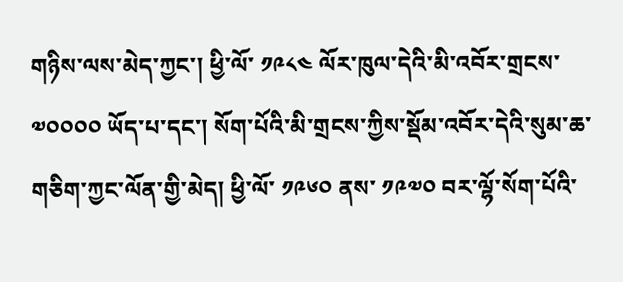གཉིས་ལས་མེད་ཀྱང་། ཕྱི་ལོ་ ༡༩༨༤ ལོར་ཁུལ་དེའི་མི་འབོར་གྲངས་ ༧༠༠༠༠ ཡོད་པ་དང་། སོག་པོའི་མི་གྲངས་ཀྱིས་སྡོམ་འབོར་དེའི་སུམ་ཆ་གཅིག་ཀྱང་ལོན་གྱི་མེད། ཕྱི་ལོ་ ༡༩༦༠ ནས་ ༡༩༧༠ བར་ལྷོ་སོག་པོའི་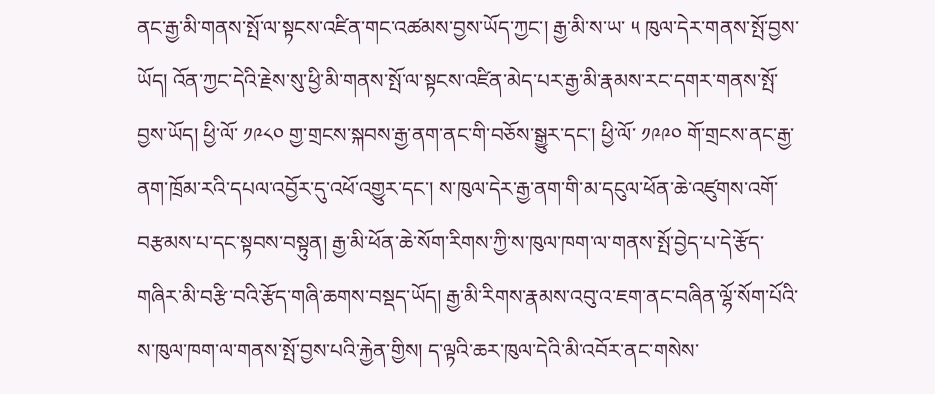ནང་རྒྱ་མི་གནས་སྤོ་ལ་སྟངས་འཛིན་གང་འཚམས་བྱས་ཡོད་ཀྱང་། རྒྱ་མི་ས་ཡ་ ༥ ཁུལ་དེར་གནས་སྤོ་བྱས་ཡོད། འོན་ཀྱང་དེའི་རྗེས་སུ་ཕྱི་མི་གནས་སྤོ་ལ་སྟངས་འཛིན་མེད་པར་རྒྱ་མི་རྣམས་རང་དགར་གནས་སྤོ་བྱས་ཡོད། ཕྱི་ལོ་ ༡༩༨༠ གྱ་གྲངས་སྐབས་རྒྱ་ནག་ནང་གི་བཅོས་སྒྱུར་དང་། ཕྱི་ལོ་ ༡༩༩༠ གོ་གྲངས་ནང་རྒྱ་ནག་ཁྲོམ་རའི་དཔལ་འབྱོར་དུ་འཕོ་འགྱུར་དང་། ས་ཁུལ་དེར་རྒྱ་ནག་གི་མ་དངུལ་ཕོན་ཆེ་འཛུགས་འགོ་བརྩམས་པ་དང་སྟབས་བསྟུན། རྒྱ་མི་ཕོན་ཆེ་སོག་རིགས་ཀྱི་ས་ཁུལ་ཁག་ལ་གནས་སྤོ་བྱེད་པ་དེ་རྩོད་གཞིར་མི་བརྩི་བའི་རྩོད་གཞི་ཆགས་བསྡད་ཡོད། རྒྱ་མི་རིགས་རྣམས་འབུ་འ་ཇག་ནང་བཞིན་ལྷོ་སོག་པོའི་ས་ཁུལ་ཁག་ལ་གནས་སྤོ་བྱས་པའི་རྐྱེན་གྱིས། ད་ལྟའི་ཆར་ཁུལ་དེའི་མི་འབོར་ནང་གསེས་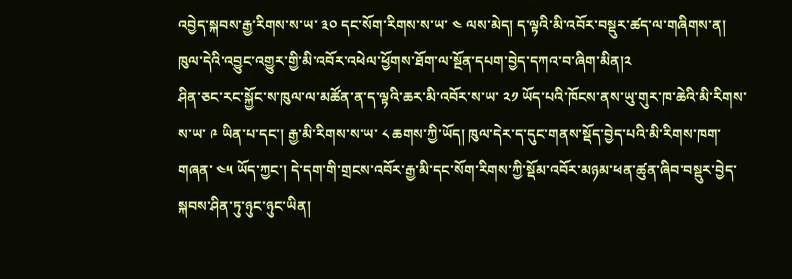འབྱེད་སྐབས་རྒྱ་རིགས་ས་ཡ་ ༣༠ དང་སོག་རིགས་ས་ཡ་ ༤ ལས་མེད། ད་ལྟའི་མི་འབོར་བསྡུར་ཚད་ལ་གཞིགས་ན། ཁུལ་དེའི་འབྱུང་འགྱུར་གྱི་མི་འབོར་འཕེལ་ཕྱོགས་ཐོག་ལ་སྔོན་དཔག་བྱེད་དཀའ་བ་ཞིག་མིན།༢
ཤིན་ཅང་རང་སྐྱོང་ས་ཁུལ་ལ་མཚོན་ན་ད་ལྟའི་ཆར་མི་འབོར་ས་ཡ་ ༢༡ ཡོད་པའི་ཁོངས་ནས་ཡུ་གུར་ཁ་ཆེའི་མི་རིགས་ས་ཡ་ ༩ ཡིན་པ་དང་། རྒྱ་མི་རིགས་ས་ཡ་ ༨ ཆགས་ཀྱི་ཡོད། ཁུལ་དེར་ད་དུང་གནས་སྡོད་བྱེད་པའི་མི་རིགས་ཁག་གཞན་ ༤༥ ཡོད་ཀྱང་། དེ་དག་གི་གྲངས་འབོར་རྒྱ་མི་དང་སོག་རིགས་ཀྱི་སྡོམ་འབོར་མཉམ་ཕན་ཚུན་ཞིབ་བསྡུར་བྱེད་སྐབས་ཤིན་ཏུ་ཉུང་ཉུང་ཡིན།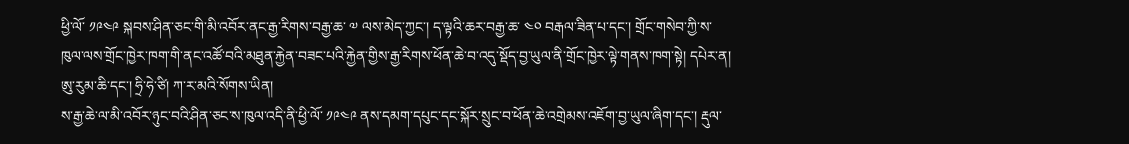ཕྱི་ལོ་ ༡༩༤༩ སྐབས་ཤིན་ཅང་གི་མི་འབོར་ནང་རྒྱ་རིགས་བརྒྱ་ཆ་ ༧ ལས་མེད་ཀྱང་། ད་ལྟའི་ཆར་བརྒྱ་ཆ་ ༤༠ བརྒལ་ཟིན་པ་དང་། གྲོང་གསེབ་ཀྱི་ས་ཁུལ་ལས་གྲོང་ཁྱེར་ཁག་གི་ནང་འཚོ་བའི་མཐུན་རྐྱེན་བཟང་པའི་རྐྱེན་གྱིས་རྒྱ་རིགས་ཕོན་ཆེ་བ་འདུ་སྡོད་བྱ་ཡུལ་ནི་གྲོང་ཁྱེར་ལྟེ་གནས་ཁག་སྟེ། དཔེར་ན། ཨུ་རུམ་ཆི་དང་། ཧྲི་ཧེ་ཙི། ཀ་ར་མའི་སོགས་ཡིན།
ས་རྒྱ་ཆེ་ལ་མི་འབོར་ཉུང་བའི་ཤིན་ཅང་ས་ཁུལ་འདི་ནི་ཕྱི་ལོ་ ༡༩༤༩ ནས་དམག་དཔུང་དང་སྐོར་སྲུང་བ་ཕོན་ཆེ་འགྲེམས་འཇོག་བྱ་ཡུལ་ཞིག་དང་། རྡུལ་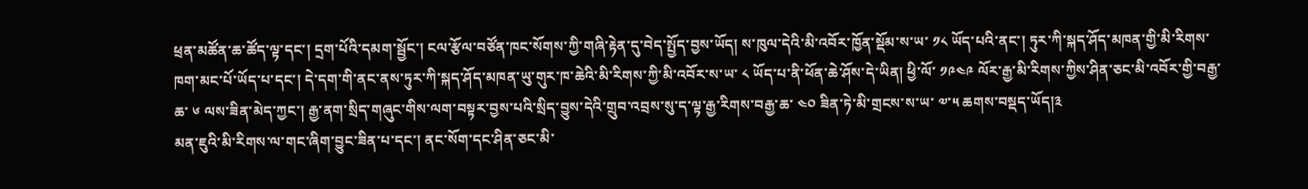ཕྲན་མཚོན་ཆ་ཚོད་ལྟ་དང་། དྲག་པོའི་དམག་སྦྱོང་། ངལ་རྩོལ་བཙོན་ཁང་སོགས་ཀྱི་གཞི་རྟེན་དུ་བེད་སྤྱོད་བྱས་ཡོད། ས་ཁུལ་དེའི་མི་འབོར་ཁྱོན་སྡོམ་ས་ཡ་ ༡༨ ཡོད་པའི་ནང་། ཏུར་ཀི་སྐད་ཤོད་མཁན་གྱི་མི་རིགས་ཁག་མང་པོ་ཡོད་པ་དང་། དེ་དག་གི་ནང་ནས་ཏུར་ཀི་སྐད་ཤོད་མཁན་ཡུ་གུར་ཁ་ཆེའི་མི་རིགས་ཀྱི་མི་འབོར་ས་ཡ་ ༨ ཡོད་པ་ནི་ཕོན་ཆེ་ཤོས་དེ་ཡིན། ཕྱི་ལོ་ ༡༩༤༩ ལོར་རྒྱ་མི་རིགས་ཀྱིས་ཤིན་ཅང་མི་འབོར་གྱི་བརྒྱ་ཆ་ ༦ ལས་ཟིན་མེད་ཀྱང་། རྒྱ་ནག་སྲིད་གཞུང་གིས་ལག་བསྟར་བྱས་པའི་སྲིད་བྱུས་དེའི་གྲུབ་འབྲས་སུ་ད་ལྟ་རྒྱ་རིགས་བརྒྱ་ཆ་ ༤༠ ཟིན་ཏེ་མི་གྲངས་ས་ཡ་ ༧་༥ ཆགས་བསྡད་ཡོད།༣
མན་ཇུའི་མི་རིགས་ལ་གང་ཞིག་བྱུང་ཟིན་པ་དང་། ནང་སོག་དང་ཤིན་ཅང་མི་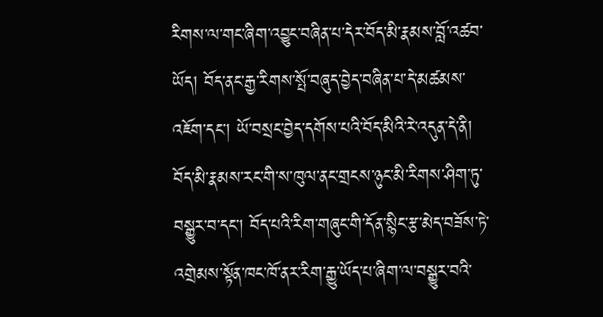རིགས་ལ་གང་ཞིག་འབྱུང་བཞིན་པ་དེར་བོད་མི་རྣམས་བློ་འཚབ་ཡོད། བོད་ནང་རྒྱ་རིགས་སྤོ་བཞུད་བྱེད་བཞིན་པ་དེ་མཚམས་འཇོག་དང་། ཡོ་བསྲང་བྱེད་དགོས་པའི་བོད་མིའི་རེ་འདུན་དེ་ནི། བོད་མི་རྣམས་རང་གི་ས་ཁུལ་ནང་གྲངས་ཉུང་མི་རིགས་ཤིག་ཏུ་བསྒྱུར་བ་དང་། བོད་པའི་རིག་གཞུང་གི་དོན་སྙིང་རྩ་མེད་བཟོས་ཏེ་འགྲེམས་སྟོན་ཁང་ཁོ་ནར་རིག་རྒྱུ་ཡོད་པ་ཞིག་ལ་བསྒྱུར་བའི་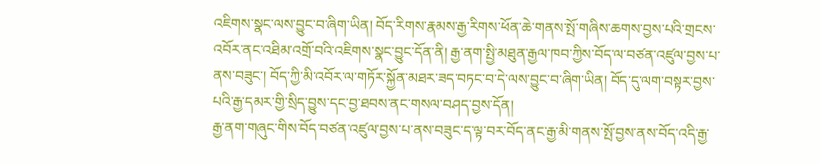འཇིགས་སྣང་ལས་བྱུང་བ་ཞིག་ཡིན། བོད་རིགས་རྣམས་རྒྱ་རིགས་ཕོན་ཆེ་གནས་སྤོ་གཞིས་ཆགས་བྱས་པའི་གྲངས་འབོར་ནང་འཐིམ་འགྲོ་བའི་འཇིགས་སྣང་བྱུང་དོན་ནི། རྒྱ་ནག་སྤྱི་མཐུན་རྒྱལ་ཁབ་ཀྱིས་བོད་ལ་བཙན་འཛུལ་བྱས་པ་ནས་བཟུང་། བོད་ཀྱི་མི་འབོར་ལ་གཏོར་སྐྱོན་མཐར་ཟད་བཏང་བ་དེ་ལས་བྱུང་བ་ཞིག་ཡིན། བོད་དུ་ལག་བསྟར་བྱས་པའི་རྒྱ་དམར་གྱི་སྲིད་བྱུས་དང་བྱ་ཐབས་ནང་གསལ་བཤད་བྱས་དོན།
རྒྱ་ནག་གཞུང་གིས་བོད་བཙན་འཛུལ་བྱས་པ་ནས་བཟུང་ད་ལྟ་བར་བོད་ནང་རྒྱ་མི་གནས་སྤོ་བྱས་ནས་བོད་འདི་རྒྱ་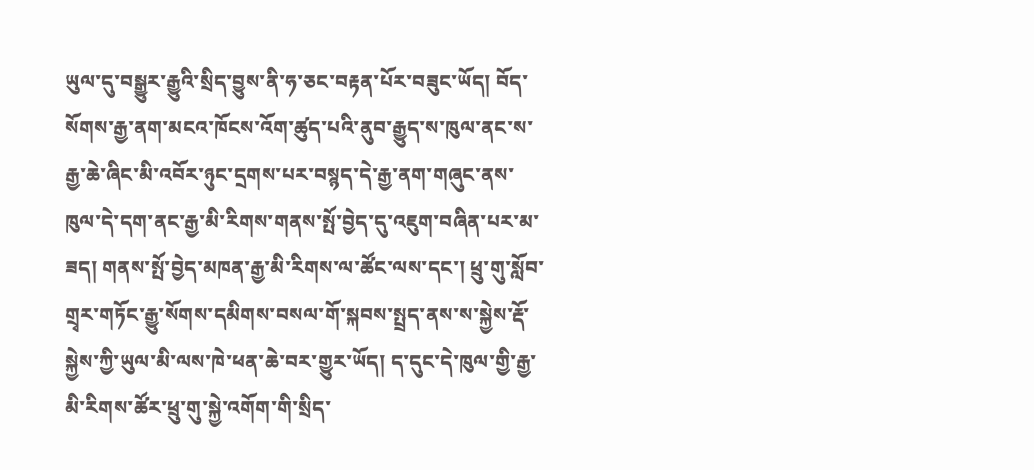ཡུལ་དུ་བསྒྱུར་རྒྱུའི་སྲིད་བྱུས་ནི་ཧ་ཅང་བརྟན་པོར་བཟུང་ཡོད། བོད་སོགས་རྒྱ་ནག་མངའ་ཁོངས་འོག་ཚུད་པའི་ནུབ་རྒྱུད་ས་ཁུལ་ནང་ས་རྒྱ་ཆེ་ཞིང་མི་འབོར་ཉུང་དྲགས་པར་བསྙད་དེ་རྒྱ་ནག་གཞུང་ནས་ཁུལ་དེ་དག་ནང་རྒྱ་མི་རིགས་གནས་སྤོ་བྱེད་དུ་འཇུག་བཞིན་པར་མ་ཟད། གནས་སྤོ་བྱེད་མཁན་རྒྱ་མི་རིགས་ལ་ཚོང་ལས་དང་། ཕྲུ་གུ་སློབ་གྲྭར་གཏོང་རྒྱུ་སོགས་དམིགས་བསལ་གོ་སྐབས་སྤྲད་ནས་ས་སྐྱེས་རྡོ་སྐྱེས་ཀྱི་ཡུལ་མི་ལས་ཁེ་ཕན་ཆེ་བར་གྱུར་ཡོད། ད་དུང་དེ་ཁུལ་གྱི་རྒྱ་མི་རིགས་ཚོར་ཕྲུ་གུ་སྐྱེ་འགོག་གི་སྲིད་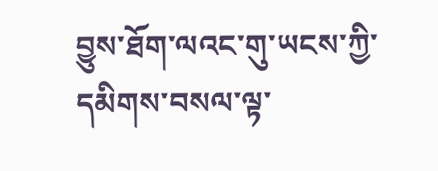བྱུས་ཐོག་ལའང་གུ་ཡངས་ཀྱི་དམིགས་བསལ་ལྟ་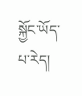སྐྱོང་ཡོད་པ་རེད།